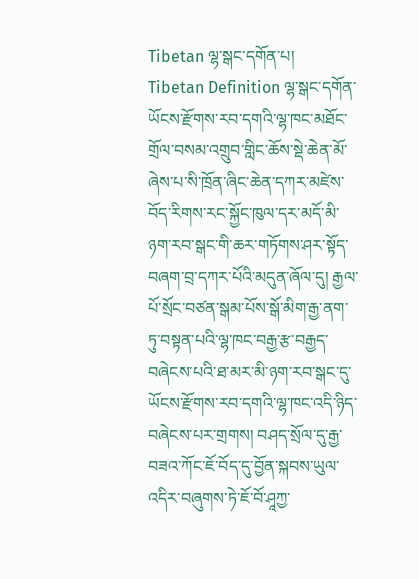Tibetan ལྷ་སྒང་དགོན་པ།
Tibetan Definition ལྷ་སྒང་དགོན་ཡོངས་རྫོགས་རབ་དགའི་ལྷ་ཁང་མཐོང་གྲོལ་བསམ་འགྲུབ་གླིང་ཆོས་སྡེ་ཆེན་མོ་ཞེས་པ་སི་ཁྲོན་ཞིང་ཆེན་དཀར་མཛེས་བོད་རིགས་རང་སྐྱོང་ཁུལ་དར་མདོ་མི་ཉག་རབ་སྒང་གི་ཆར་གཏོགས་ཤར་སྟོད་བཞག་བྲ་དཀར་པོའི་མདུན་ཞོལ་དུ། རྒྱལ་པོ་སྲོང་བཙན་སྒམ་པོས་སྒོ་མིག་རྒྱ་ནག་ཏུ་བསྟན་པའི་ལྷ་ཁང་བརྒྱ་རྩ་བརྒྱད་བཞེངས་པའི་ཐ་མར་མི་ཉག་རབ་སྒང་དུ་ཡོངས་རྫོགས་རབ་དགའི་ལྷ་ཁང་འདི་ཉིད་བཞེངས་པར་གྲགས། བཤད་སྲོལ་དུ་རྒྱ་བཟའ་ཀོང་ཇོ་བོད་དུ་བྱོན་སྐབས་ཡུལ་འདིར་བཞུགས་ཏེ་ཇོ་བོ་ཤཱཀྱ་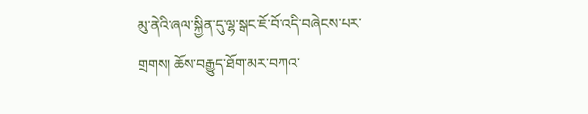མུ་ནེའི་ཞལ་སྐྱིན་དུ་ལྷ་སྒང་ཇོ་བོ་འདི་བཞེངས་པར་གྲགས། ཆོས་བརྒྱུད་ཐོག་མར་བཀའ་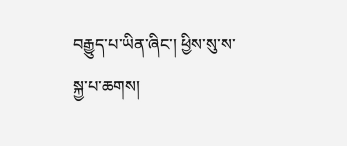བརྒྱུད་པ་ཡིན་ཞིང་། ཕྱིས་སུ་ས་སྐྱ་པ་ཆགས།